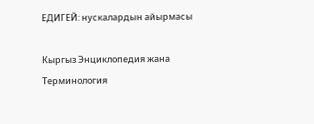ЕДИГЕЙ: нускалардын айырмасы

Кыргыз Энциклопедия жана Терминология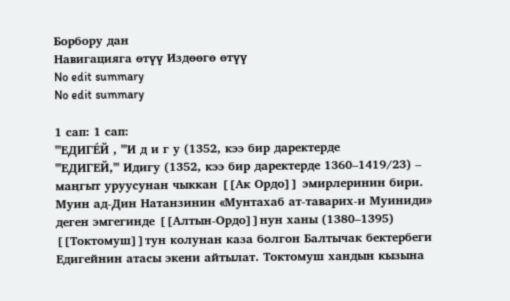Борбору дан
Навигацияга өтүү Издөөгө өтүү
No edit summary
No edit summary

1 сап: 1 сап:
'''ЕДИГЕ́Й , '''И д и г у (1352, кээ бир даректерде
'''ЕДИГЕЙ,''' Идигу (1352, кээ бир даректерде 1360–1419/23) – маңгыт уруусунан чыккан [[Ак Ордо]] эмирлеринин бири. Муин ад-Дин Натанзинин «Мунтахаб ат-таварих-и Муиниди» деген эмгегинде [[Алтын-Ордо]]нун ханы (1380–1395) [[Токтомуш]]тун колунан каза болгон Балтычак бектербеги Едигейнин атасы экени айтылат. Токтомуш хандын кызына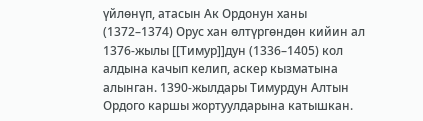үйлөнүп, атасын Ак Ордонун ханы (1372–1374) Орус хан өлтүргөндөн кийин ал 1376-жылы [[Тимур]]дун (1336–1405) кол алдына качып келип, аскер кызматына алынган. 1390-жылдары Тимурдун Алтын Ордого каршы жортуулдарына катышкан.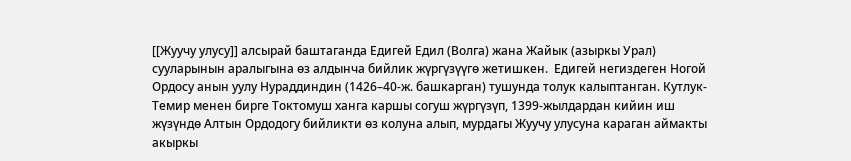[[Жуучу улусу]] алсырай баштаганда Едигей Едил (Волга) жана Жайык (азыркы Урал) сууларынын аралыгына өз алдынча бийлик жүргүзүүгө жетишкен.  Едигей негиздеген Ногой Ордосу анын уулу Нураддиндин (1426–40-ж. башкарган) тушунда толук калыптанган. Кутлук-Темир менен бирге Токтомуш ханга каршы согуш жүргүзүп, 1399-жылдардан кийин иш жүзүндө Алтын Ордодогу бийликти өз колуна алып, мурдагы Жуучу улусуна караган аймакты акыркы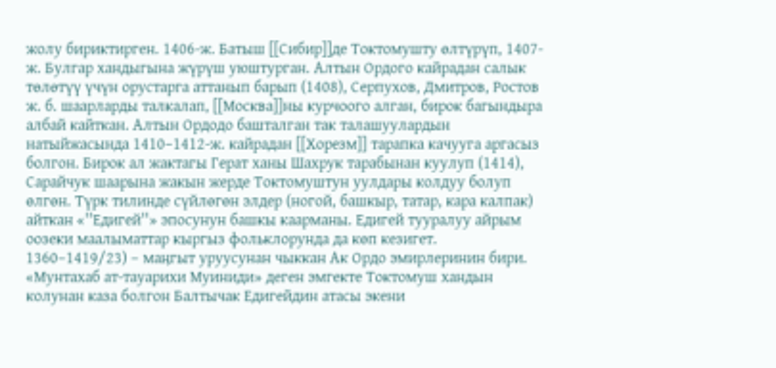жолу бириктирген. 1406-ж. Батыш [[Сибир]]де Токтомушту өлтүрүп, 1407-ж. Булгар хандыгына жүрүш уюштурган. Алтын Ордого кайрадан салык төлөтүү үчүн орустарга аттанып барып (1408), Серпухов, Дмитров, Ростов ж. б. шаарларды талкалап, [[Москва]]ны курчоого алган, бирок багындыра албай кайткан. Алтын Ордодо башталган так талашуулардын натыйжасында 1410–1412-ж. кайрадан [[Хорезм]] тарапка качууга аргасыз болгон. Бирок ал жактагы Герат ханы Шахрук тарабынан куулуп (1414), Сарайчук шаарына жакын жерде Токтомуштун уулдары колдуу болуп өлгөн. Түрк тилинде сүйлөгөн элдер (ногой, башкыр, татар, кара калпак) айткан «''Едигей''» эпосунун башкы каарманы. Едигей тууралуу айрым оозеки маалыматтар кыргыз фольклорунда да көп кезигет.
1360–1419/23) – маӊгыт уруусунан чыккан Ак Ордо эмирлеринин бири. «Мунтахаб ат-тауарихи Муиниди» деген эмгекте Токтомуш хандын колунан каза болгон Балтычак Едигейдин атасы экени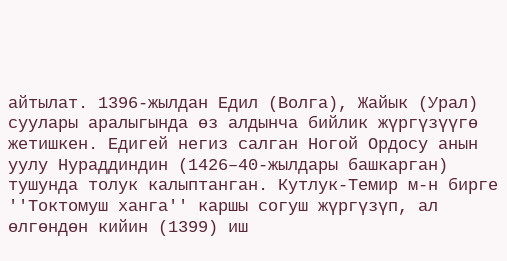айтылат. 1396-жылдан Едил (Волга), Жайык (Урал) суулары аралыгында өз алдынча бийлик жүргүзүүгө жетишкен. Едигей негиз салган Ногой Ордосу анын уулу Нураддиндин (1426–40-жылдары башкарган) тушунда толук калыптанган. Кутлук-Темир м-н бирге ''Токтомуш ханга'' каршы согуш жүргүзүп, ал өлгөндөн кийин (1399) иш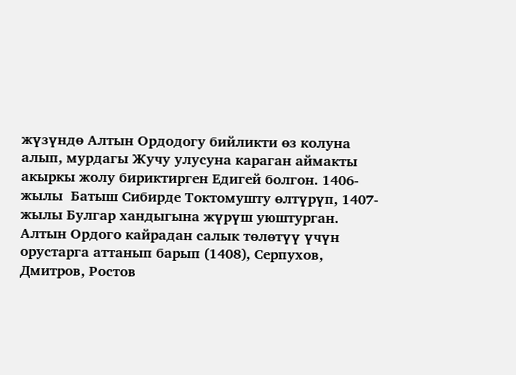жүзүндө Алтын Ордодогу бийликти өз колуна алып, мурдагы Жучу улусуна караган аймакты акыркы жолу бириктирген Едигей болгон. 1406-жылы  Батыш Сибирде Токтомушту өлтүрүп, 1407-жылы Булгар хандыгына жүрүш уюштурган. Алтын Ордого кайрадан салык төлөтүү үчүн орустарга аттанып барып (1408), Серпухов, Дмитров, Ростов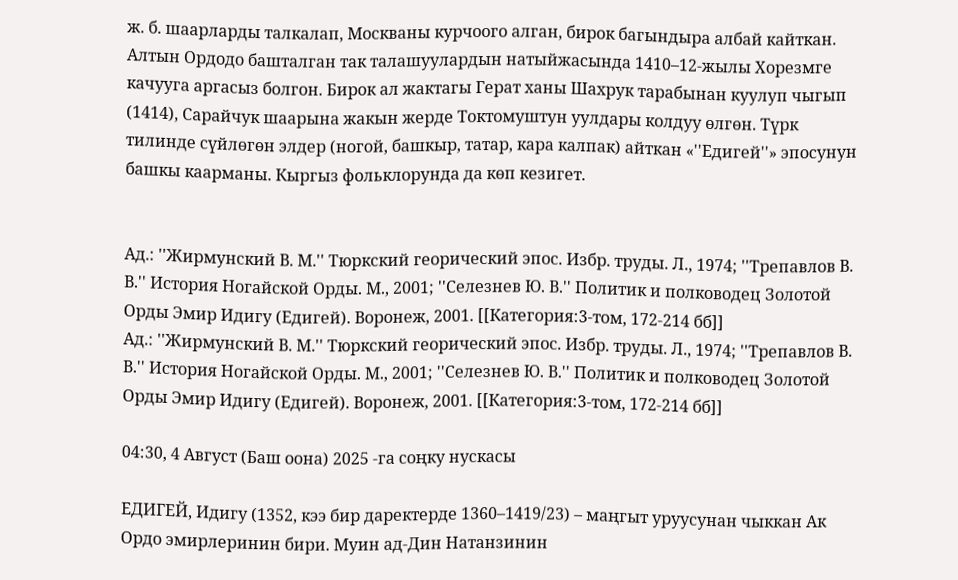ж. б. шаарларды талкалап, Москваны курчоого алган, бирок багындыра албай кайткан. Алтын Ордодо башталган так талашуулардын натыйжасында 1410–12-жылы Хорезмге качууга аргасыз болгон. Бирок ал жактагы Герат ханы Шахрук тарабынан куулуп чыгып (1414), Сарайчук шаарына жакын жерде Токтомуштун уулдары колдуу өлгөн. Түрк тилинде сүйлөгөн элдер (ногой, башкыр, татар, кара калпак) айткан «''Едигей''» эпосунун башкы каарманы. Кыргыз фольклорунда да көп кезигет.


Ад.: ''Жирмунский В. М.'' Тюркский георический эпос. Избр. труды. Л., 1974; ''Трепавлов В. В.'' История Ногайской Орды. М., 2001; ''Селезнев Ю. В.'' Политик и полководец Золотой Орды Эмир Идигу (Едигей). Воронеж, 2001. [[Категория:3-том, 172-214 бб]]
Ад.: ''Жирмунский В. М.'' Тюркский георический эпос. Избр. труды. Л., 1974; ''Трепавлов В. В.'' История Ногайской Орды. М., 2001; ''Селезнев Ю. В.'' Политик и полководец Золотой Орды Эмир Идигу (Едигей). Воронеж, 2001. [[Категория:3-том, 172-214 бб]]

04:30, 4 Август (Баш оона) 2025 -га соңку нускасы

ЕДИГЕЙ, Идигу (1352, кээ бир даректерде 1360–1419/23) – маңгыт уруусунан чыккан Ак Ордо эмирлеринин бири. Муин ад-Дин Натанзинин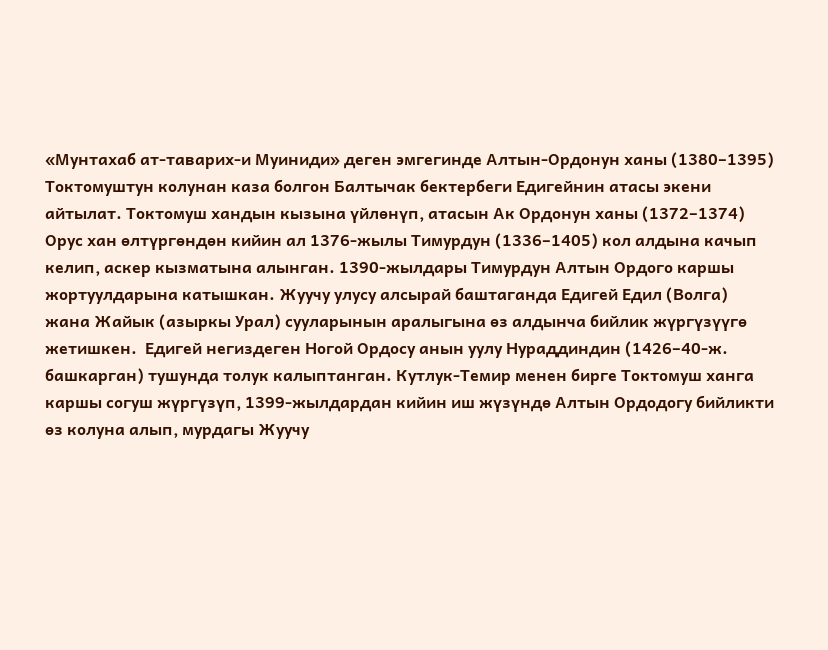«Мунтахаб ат-таварих-и Муиниди» деген эмгегинде Алтын-Ордонун ханы (1380–1395) Токтомуштун колунан каза болгон Балтычак бектербеги Едигейнин атасы экени айтылат. Токтомуш хандын кызына үйлөнүп, атасын Ак Ордонун ханы (1372–1374) Орус хан өлтүргөндөн кийин ал 1376-жылы Тимурдун (1336–1405) кол алдына качып келип, аскер кызматына алынган. 1390-жылдары Тимурдун Алтын Ордого каршы жортуулдарына катышкан. Жуучу улусу алсырай баштаганда Едигей Едил (Волга) жана Жайык (азыркы Урал) сууларынын аралыгына өз алдынча бийлик жүргүзүүгө жетишкен.  Едигей негиздеген Ногой Ордосу анын уулу Нураддиндин (1426–40-ж. башкарган) тушунда толук калыптанган. Кутлук-Темир менен бирге Токтомуш ханга каршы согуш жүргүзүп, 1399-жылдардан кийин иш жүзүндө Алтын Ордодогу бийликти өз колуна алып, мурдагы Жуучу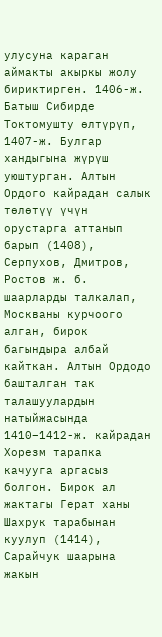улусуна караган аймакты акыркы жолу бириктирген. 1406-ж. Батыш Сибирде Токтомушту өлтүрүп, 1407-ж. Булгар хандыгына жүрүш уюштурган. Алтын Ордого кайрадан салык төлөтүү үчүн орустарга аттанып барып (1408), Серпухов, Дмитров, Ростов ж. б. шаарларды талкалап, Москваны курчоого алган, бирок багындыра албай кайткан. Алтын Ордодо башталган так талашуулардын натыйжасында 1410–1412-ж. кайрадан Хорезм тарапка качууга аргасыз болгон. Бирок ал жактагы Герат ханы Шахрук тарабынан куулуп (1414), Сарайчук шаарына жакын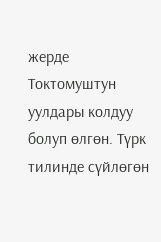жерде Токтомуштун уулдары колдуу болуп өлгөн. Түрк тилинде сүйлөгөн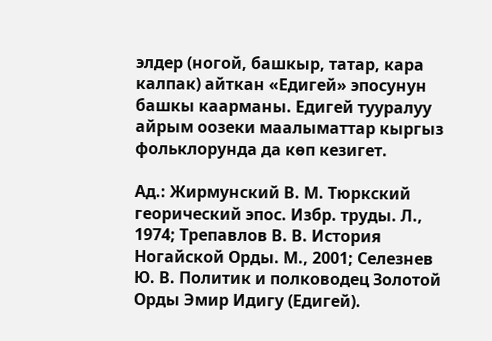элдер (ногой, башкыр, татар, кара калпак) айткан «Едигей» эпосунун башкы каарманы. Едигей тууралуу айрым оозеки маалыматтар кыргыз фольклорунда да көп кезигет.

Ад.: Жирмунский В. М. Тюркский георический эпос. Избр. труды. Л., 1974; Трепавлов В. В. История Ногайской Орды. М., 2001; Селезнев Ю. В. Политик и полководец Золотой Орды Эмир Идигу (Едигей).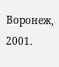Воронеж, 2001.